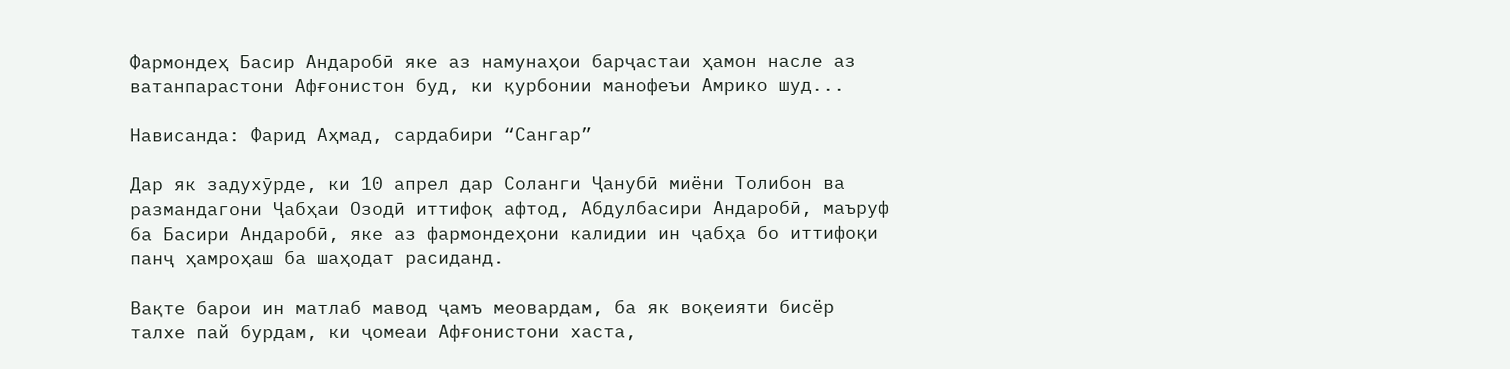Фармондеҳ Басир Андаробӣ яке аз намунаҳои барҷастаи ҳамон насле аз ватанпарастони Афғонистон буд, ки қурбонии манофеъи Амрико шуд...

Нависанда: Фарид Аҳмад, сардабири “Сангар”

Дар як задухӯрде, ки 10 апрел дар Соланги Ҷанубӣ миёни Толибон ва размандагони Ҷабҳаи Озодӣ иттифоқ афтод, Абдулбасири Андаробӣ, маъруф ба Басири Андаробӣ, яке аз фармондеҳони калидии ин ҷабҳа бо иттифоқи панҷ ҳамроҳаш ба шаҳодат расиданд.

Вақте барои ин матлаб мавод ҷамъ меовардам, ба як воқеияти бисёр талхе пай бурдам, ки ҷомеаи Афғонистони хаста,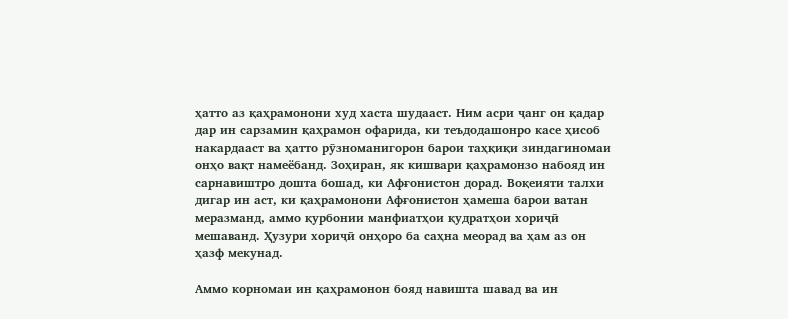ҳатто аз қаҳрамонони худ хаста шудааст. Ним асри ҷанг он қадар дар ин сарзамин қаҳрамон офарида, ки теъдодашонро касе ҳисоб накардааст ва ҳатто рӯзноманигорон барои таҳқиқи зиндагиномаи онҳо вақт намеёбанд. Зоҳиран, як кишвари қаҳрамонзо набояд ин сарнавиштро дошта бошад, ки Афғонистон дорад. Воқеияти талхи дигар ин аст, ки қаҳрамонони Афғонистон ҳамеша барои ватан меразманд, аммо қурбонии манфиатҳои қудратҳои хориҷӣ мешаванд. Ҳузури хориҷӣ онҳоро ба саҳна меорад ва ҳам аз он ҳазф мекунад.

Аммо корномаи ин қаҳрамонон бояд навишта шавад ва ин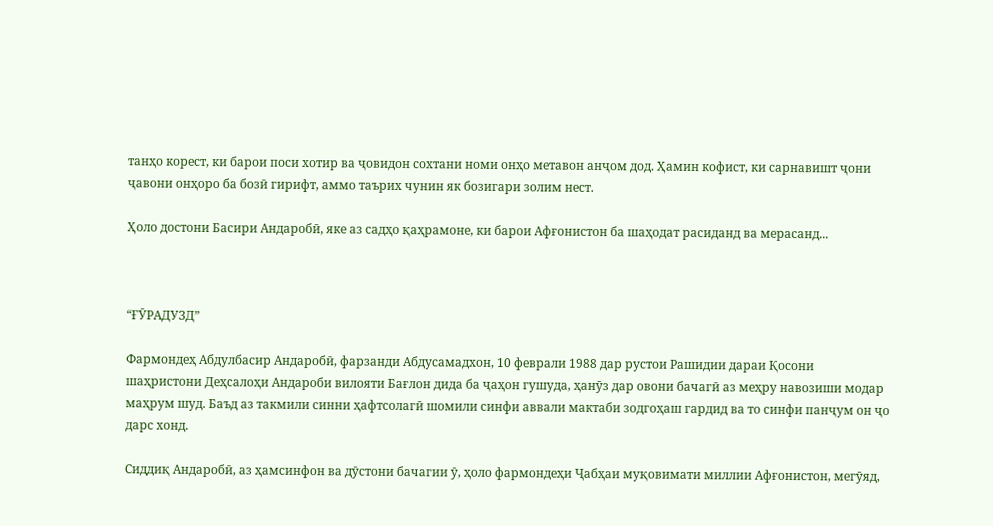танҳо корест, ки барои поси хотир ва ҷовидон сохтани номи онҳо метавон анҷом дод. Ҳамин кофист, ки сарнавишт ҷони ҷавони онҳоро ба бозӣ гирифт, аммо таърих чунин як бозигари золим нест.

Ҳоло достони Басири Андаробӣ, яке аз садҳо қаҳрамоне, ки барои Афғонистон ба шаҳодат расиданд ва мерасанд...



“ҒӮРАДУЗД”

Фармондеҳ Абдулбасир Андаробӣ, фарзанди Абдусамадхон, 10 феврали 1988 дар рустои Рашидии дараи Қосони шаҳристони Деҳcалоҳи Андароби вилояти Бағлон дида ба ҷаҳон гушуда, ҳанӯз дар овони бачагӣ аз меҳру навозиши модар маҳрум шуд. Баъд аз такмили синни ҳафтсолагӣ шомили синфи аввали мактаби зодгоҳаш гардид ва то синфи панҷум он ҷо дарс хонд.

Сиддиқ Андаробӣ, аз ҳамсинфон ва дӯстони бачагии ӯ, ҳоло фармондеҳи Ҷабҳаи муқовимати миллии Афғонистон, мегӯяд,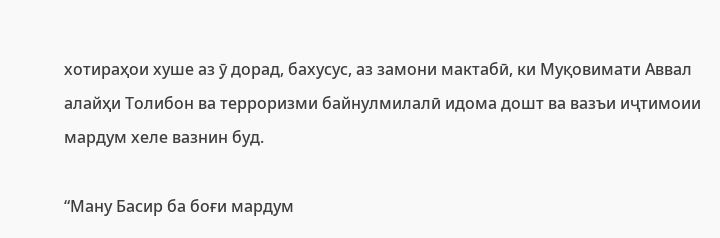хотираҳои хуше аз ӯ дорад, бахусус, аз замони мактабӣ, ки Муқовимати Аввал алайҳи Толибон ва терроризми байнулмилалӣ идома дошт ва вазъи иҷтимоии мардум хеле вазнин буд.

“Ману Басир ба боғи мардум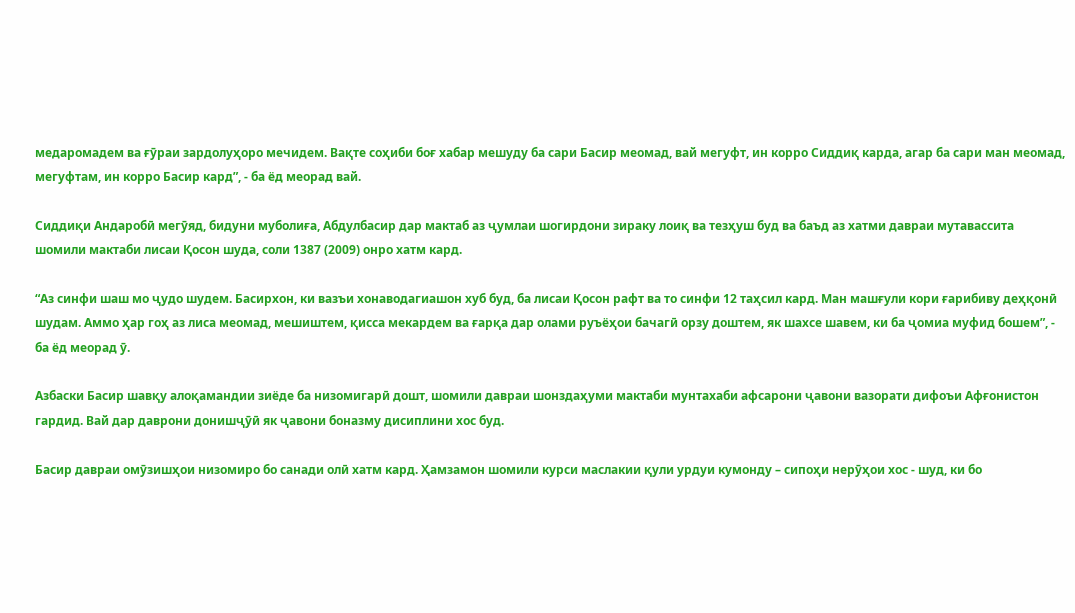медаромадем ва ғӯраи зардолуҳоро мечидем. Вақте соҳиби боғ хабар мешуду ба сари Басир меомад, вай мегуфт, ин корро Сиддиқ карда, агар ба сари ман меомад, мегуфтам, ин корро Басир кард”, - ба ёд меорад вай.

Сиддиқи Андаробӣ мегӯяд, бидуни муболиға, Абдулбасир дар мактаб аз ҷумлаи шогирдони зираку лоиқ ва тезҳуш буд ва баъд аз хатми давраи мутавассита шомили мактаби лисаи Қосон шуда, соли 1387 (2009) онро хатм кард.

“Аз синфи шаш мо ҷудо шудем. Басирхон, ки вазъи хонаводагиашон хуб буд, ба лисаи Қосон рафт ва то синфи 12 таҳсил кард. Ман машғули кори ғарибиву деҳқонӣ шудам. Аммо ҳар гоҳ аз лиса меомад, мешиштем, қисса мекардем ва ғарқа дар олами руъёҳои бачагӣ орзу доштем, як шахсе шавем, ки ба ҷомиа муфид бошем”, - ба ёд меорад ӯ.

Азбаски Басир шавқу алоқамандии зиёде ба низомигарӣ дошт, шомили давраи шонздаҳуми мактаби мунтахаби афсарони ҷавони вазорати дифоъи Афғонистон гардид. Вай дар даврони донишҷӯӣ як ҷавони боназму дисиплини хос буд.

Басир давраи омӯзишҳои низомиро бо санади олӣ хатм кард. Ҳамзамон шомили курси маслакии қули урдуи кумонду – сипоҳи нерӯҳои хос - шуд, ки бо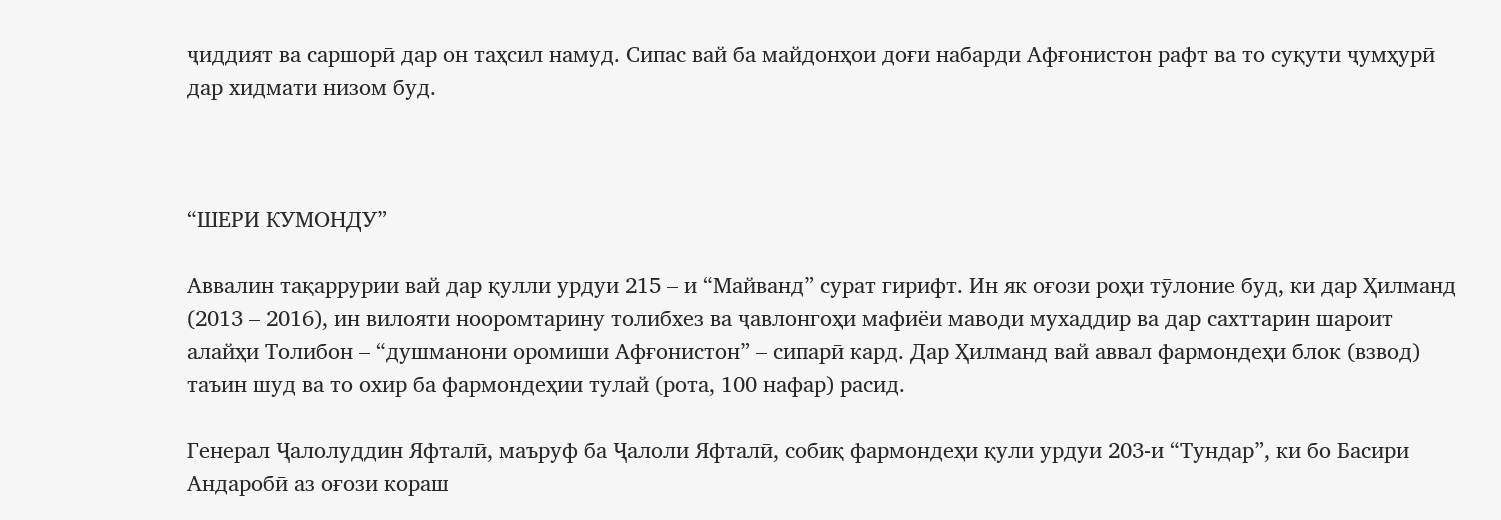ҷиддият ва саршорӣ дар он таҳсил намуд. Сипас вай ба майдонҳои доғи набарди Афғонистон рафт ва то суқути ҷумҳурӣ дар хидмати низом буд.



“ШЕРИ КУМОНДУ”

Аввалин тақаррурии вай дар қулли урдуи 215 – и “Майванд” сурат гирифт. Ин як оғози роҳи тӯлоние буд, ки дар Ҳилманд (2013 – 2016), ин вилояти нооромтарину толибхез ва ҷавлонгоҳи мафиёи маводи мухаддир ва дар сахттарин шароит алайҳи Толибон – “душманони оромиши Афғонистон” – сипарӣ кард. Дар Ҳилманд вай аввал фармондеҳи блок (взвод) таъин шуд ва то охир ба фармондеҳии тулай (рота, 100 нафар) расид.

Генерал Ҷалолуддин Яфталӣ, маъруф ба Ҷалоли Яфталӣ, собиқ фармондеҳи қули урдуи 203-и “Тундар”, ки бо Басири Андаробӣ аз оғози кораш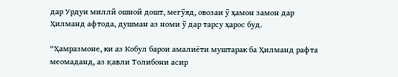дар Урдуи миллӣ ошноӣ дошт, мегӯяд, овозаи ӯ ҳамон замон дар Ҳилманд афтода, душман аз номи ӯ дар тарсу ҳарос буд.

“Ҳамразмоне, ки аз Кобул барои амалиёти муштарак ба Ҳилманд рафта меомаданд, аз қавли Толибони асир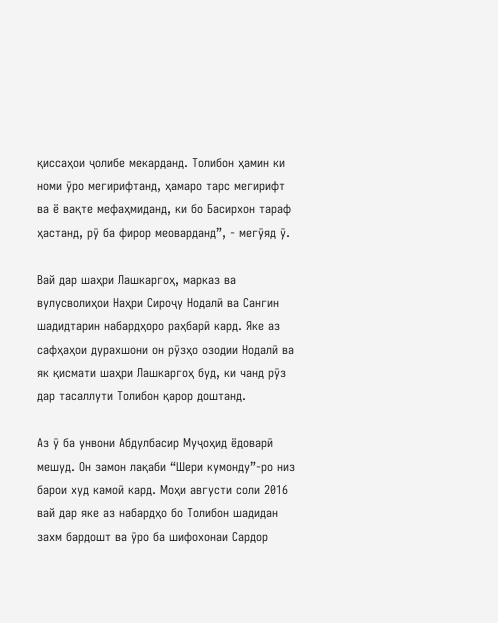қиссаҳои ҷолибе мекарданд. Толибон ҳамин ки номи ӯро мегирифтанд, ҳамаро тарс мегирифт ва ё вақте мефаҳмиданд, ки бо Басирхон тараф ҳастанд, рӯ ба фирор меоварданд”, - мегӯяд ӯ.

Вай дар шаҳри Лашкаргоҳ, марказ ва вулусволиҳои Наҳри Сироҷу Нодалӣ ва Сангин шадидтарин набардҳоро раҳбарӣ кард. Яке аз сафҳаҳои дурахшони он рӯзҳо озодии Нодалӣ ва як қисмати шаҳри Лашкаргоҳ буд, ки чанд рӯз дар тасаллути Толибон қарор доштанд.

Аз ӯ ба унвони Абдулбасир Муҷоҳид ёдоварӣ мешуд. Он замон лақаби “Шери кумонду”-ро низ барои худ камоӣ кард. Моҳи августи соли 2016 вай дар яке аз набардҳо бо Толибон шадидан захм бардошт ва ӯро ба шифохонаи Сардор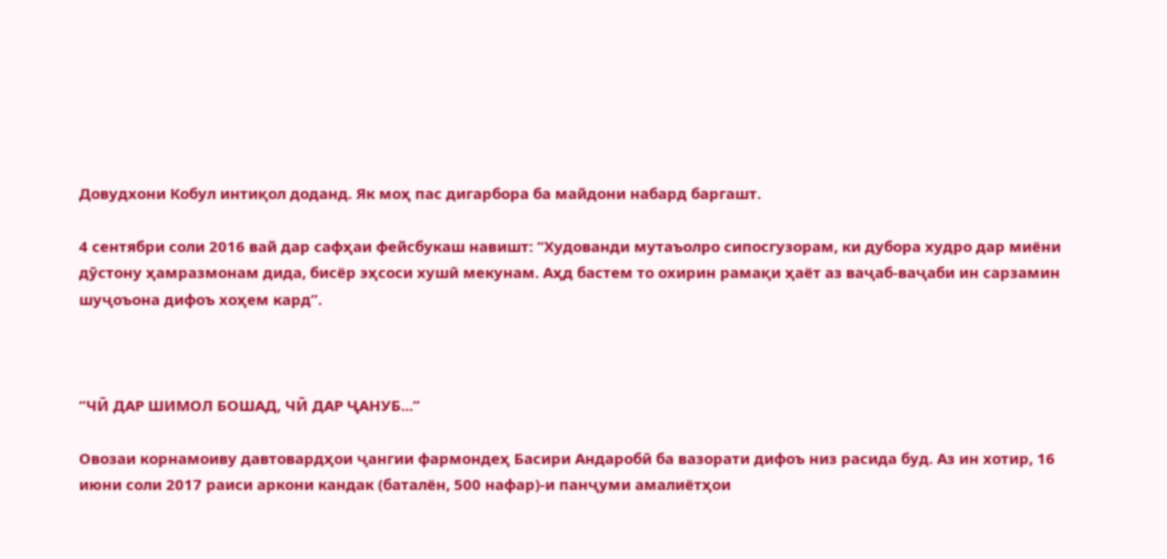Довудхони Кобул интиқол доданд. Як моҳ пас дигарбора ба майдони набард баргашт.

4 сентябри соли 2016 вай дар сафҳаи фейсбукаш навишт: “Худованди мутаъолро сипосгузорам, ки дубора худро дар миёни дӯстону ҳамразмонам дида, бисёр эҳсоси хушӣ мекунам. Аҳд бастем то охирин рамақи ҳаёт аз ваҷаб-ваҷаби ин сарзамин шуҷоъона дифоъ хоҳем кард”.



“ЧӢ ДАР ШИМОЛ БОШАД, ЧӢ ДАР ҶАНУБ...”

Овозаи корнамоиву давтовардҳои ҷангии фармондеҳ Басири Андаробӣ ба вазорати дифоъ низ расида буд. Аз ин хотир, 16 июни соли 2017 раиси аркони кандак (баталён, 500 нафар)-и панҷуми амалиётҳои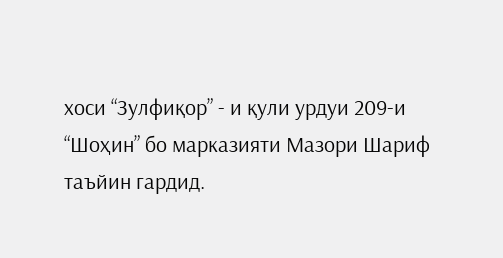хоси “Зулфиқор” - и қули урдуи 209-и “Шоҳин” бо марказияти Мазори Шариф таъйин гардид.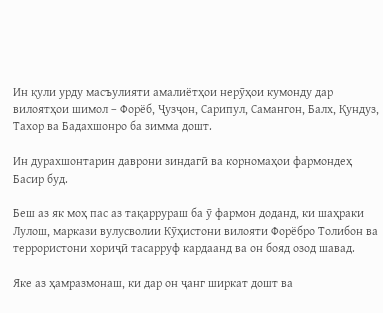Ин қули урду масъулияти амалиётҳои нерӯҳои кумонду дар вилоятҳои шимол – Форёб, Ҷузҷон, Сарипул, Самангон, Балх, Қундуз, Тахор ва Бадахшонро ба зимма дошт.

Ин дурахшонтарин даврони зиндагӣ ва корномаҳои фармондеҳ Басир буд.

Беш аз як моҳ пас аз тақаррураш ба ӯ фармон доданд, ки шаҳраки Лулош, маркази вулусволии Кӯҳистони вилояти Форёбро Толибон ва террористони хориҷӣ тасарруф кардаанд ва он бояд озод шавад.

Яке аз ҳамразмонаш, ки дар он ҷанг ширкат дошт ва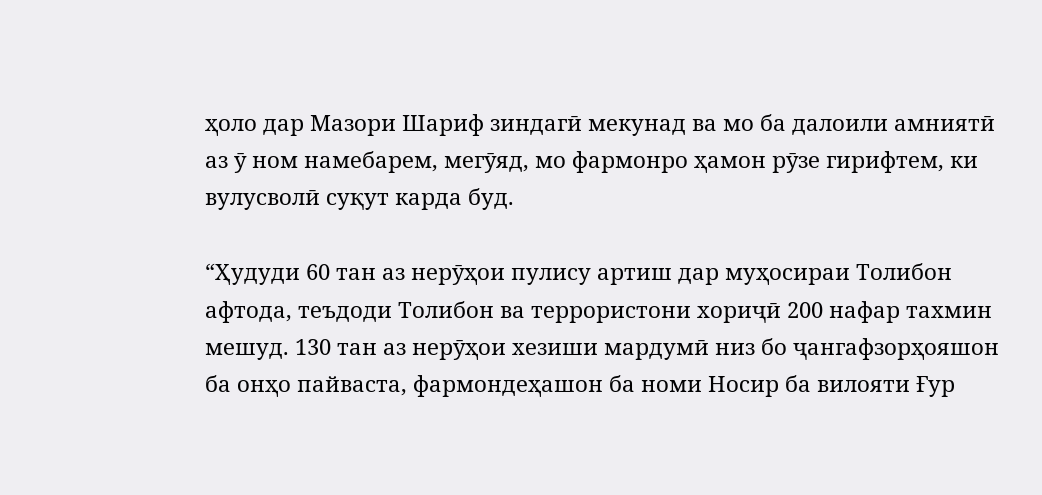ҳоло дар Мазори Шариф зиндагӣ мекунад ва мо ба далоили амниятӣ аз ӯ ном намебарем, мегӯяд, мо фармонро ҳамон рӯзе гирифтем, ки вулусволӣ суқут карда буд.

“Ҳудуди 60 тан аз нерӯҳои пулису артиш дар муҳосираи Толибон афтода, теъдоди Толибон ва террористони хориҷӣ 200 нафар тахмин мешуд. 130 тан аз нерӯҳои хезиши мардумӣ низ бо ҷангафзорҳояшон ба онҳо пайваста, фармондеҳашон ба номи Носир ба вилояти Ғур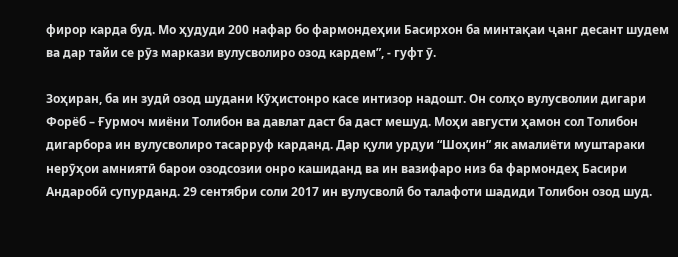фирор карда буд. Мо ҳудуди 200 нафар бо фармондеҳии Басирхон ба минтақаи ҷанг десант шудем ва дар тайи се рӯз маркази вулусволиро озод кардем”, - гуфт ӯ.

Зоҳиран, ба ин зудӣ озод шудани Кӯҳистонро касе интизор надошт. Он солҳо вулусволии дигари Форёб – Ғурмоч миёни Толибон ва давлат даст ба даст мешуд. Моҳи августи ҳамон сол Толибон дигарбора ин вулусволиро тасарруф карданд. Дар қули урдуи “Шоҳин” як амалиёти муштараки нерӯҳои амниятӣ барои озодсозии онро кашиданд ва ин вазифаро низ ба фармондеҳ Басири Андаробӣ супурданд. 29 сентябри соли 2017 ин вулусволӣ бо талафоти шадиди Толибон озод шуд.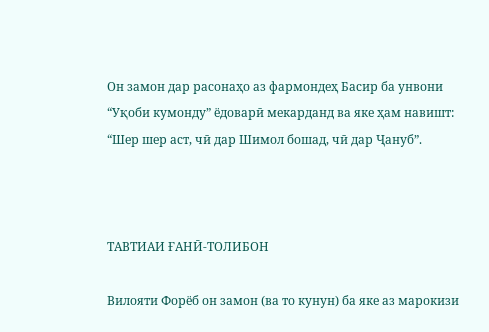Он замон дар расонаҳо аз фармондеҳ Басир ба унвони “Уқоби кумонду” ёдоварӣ мекарданд ва яке ҳам навишт: “Шер шер аст, чӣ дар Шимол бошад, чӣ дар Ҷануб”.



ТАВТИАИ ҒАНӢ-ТОЛИБОН

Вилояти Форёб он замон (ва то кунун) ба яке аз марокизи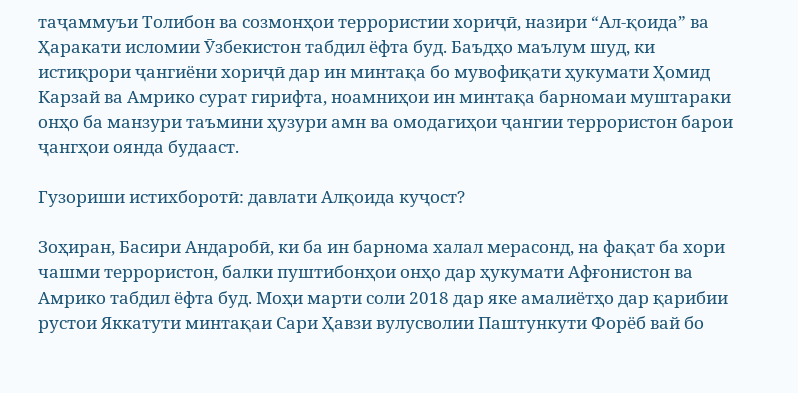таҷаммуъи Толибон ва созмонҳои террористии хориҷӣ, назири “Ал-қоида” ва Ҳаракати исломии Ӯзбекистон табдил ёфта буд. Баъдҳо маълум шуд, ки истиқрори ҷангиёни хориҷӣ дар ин минтақа бо мувофиқати ҳукумати Ҳомид Карзай ва Амрико сурат гирифта, ноамниҳои ин минтақа барномаи муштараки онҳо ба манзури таъмини ҳузури амн ва омодагиҳои ҷангии террористон барои ҷангҳои оянда будааст.

Гузориши истихборотӣ: давлати Алқоида куҷост?

Зоҳиран, Басири Андаробӣ, ки ба ин барнома халал мерасонд, на фақат ба хори чашми террористон, балки пуштибонҳои онҳо дар ҳукумати Афғонистон ва Амрико табдил ёфта буд. Моҳи марти соли 2018 дар яке амалиётҳо дар қарибии рустои Яккатути минтақаи Сари Ҳавзи вулусволии Паштункути Форёб вай бо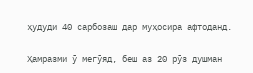ҳудуди 40 сарбозаш дар муҳосира афтоданд.

Ҳамразми ӯ мегӯяд, беш аз 20 рӯз душман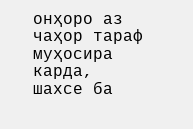онҳоро аз чаҳор тараф муҳосира карда, шахсе ба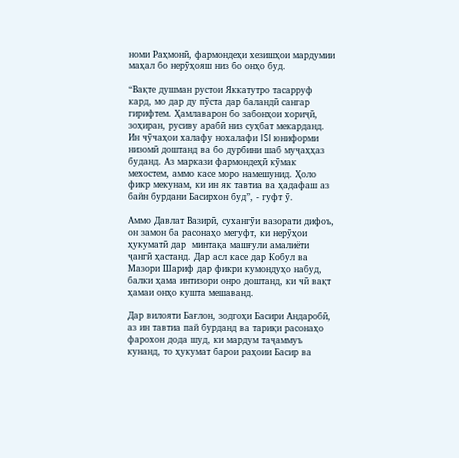номи Раҳмонӣ, фармондеҳи хезишҳои мардумии маҳал бо нерӯҳояш низ бо онҳо буд.

“Вақте душман рустои Яккатутро тасарруф кард, мо дар ду пӯста дар баландӣ сангар гирифтем. Ҳамлаварон бо забонҳои хориҷӣ, зоҳиран, русиву арабӣ низ суҳбат мекарданд. Ин чӯчаҳои халафу нохалафи ISI юниформи низомӣ доштанд ва бо дурбини шаб муҷаҳҳаз буданд. Аз маркази фармондеҳӣ кӯмак мехостем, аммо касе моро намешунид. Ҳоло фикр мекунам, ки ин як тавтиа ва ҳадафаш аз байн бурдани Басирхон буд”, - гуфт ӯ.

Аммо Давлат Вазирӣ, сухангӯи вазорати дифоъ, он замон ба расонаҳо мегуфт, ки нерӯҳои ҳукуматӣ дар  минтақа машғули амалиёти ҷангӣ ҳастанд. Дар асл касе дар Кобул ва Мазори Шариф дар фикри кумондуҳо набуд, балки ҳама интизори онро доштанд, ки чӣ вақт ҳамаи онҳо кушта мешаванд.

Дар вилояти Бағлон, зодгоҳи Басири Андаробӣ, аз ин тавтиа пай бурданд ва тариқи расонаҳо фарохон дода шуд, ки мардум таҷаммуъ кунанд, то ҳукумат барои раҳоии Басир ва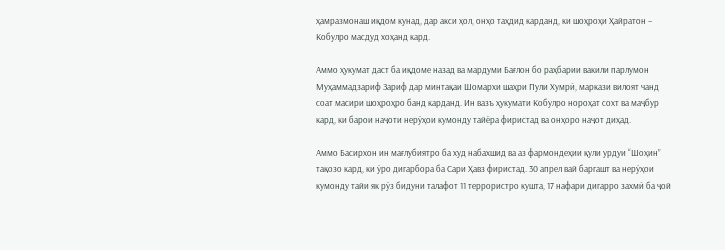ҳамразмонаш иқдом кунад, дар акси ҳол, онҳо таҳдид карданд, ки шоҳроҳи Ҳайратон – Кобулро масдуд хоҳанд кард.

Аммо ҳукумат даст ба иқдоме назад ва мардуми Бағлон бо раҳбарии вакили парлумон Муҳаммадзариф Зариф дар минтақаи Шомархи шаҳри Пули Хумрӣ, маркази вилоят чанд соат масири шоҳроҳро банд карданд. Ин вазъ ҳукумати Кобулро нороҳат сохт ва маҷбур кард, ки барои наҷоти нерӯҳои кумонду тайёра фиристад ва онҳоро наҷот диҳад.

Аммо Басирхон ин мағлубиятро ба худ набахшид ва аз фармондеҳии қули урдуи “Шоҳин” тақозо кард, ки ӯро дигарбора ба Сари Ҳавз фиристад. 30 апрел вай баргашт ва нерӯҳои кумонду тайи як рӯз бидуни талафот 11 террористро кушта, 17 нафари дигарро захмӣ ба ҷой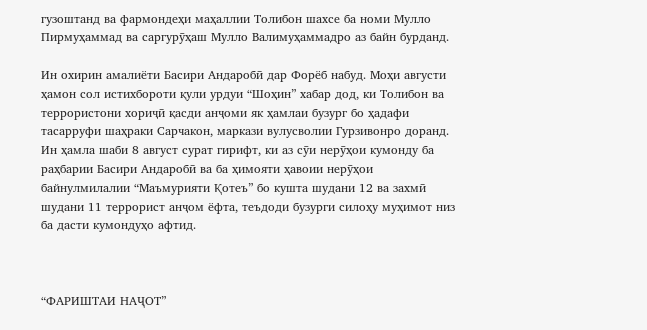гузоштанд ва фармондеҳи маҳаллии Толибон шахсе ба номи Мулло Пирмуҳаммад ва саргурӯҳаш Мулло Валимуҳаммадро аз байн бурданд.

Ин охирин амалиёти Басири Андаробӣ дар Форёб набуд. Моҳи августи ҳамон сол истихбороти қули урдуи “Шоҳин” хабар дод, ки Толибон ва террористони хориҷӣ қасди анҷоми як ҳамлаи бузург бо ҳадафи тасарруфи шаҳраки Сарчакон, маркази вулусволии Гурзивонро доранд. Ин ҳамла шаби 8 август сурат гирифт, ки аз сӯи нерӯҳои кумонду ба раҳбарии Басири Андаробӣ ва ба ҳимояти ҳавоии нерӯҳои байнулмилалии “Маъмурияти Қотеъ” бо кушта шудани 12 ва захмӣ шудани 11 террорист анҷом ёфта, теъдоди бузурги силоҳу муҳимот низ ба дасти кумондуҳо афтид.



“ФАРИШТАИ НАҶОТ”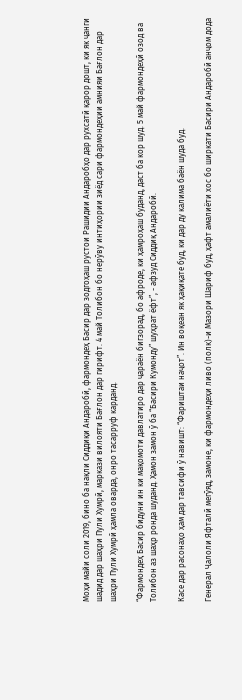Моҳи майи соли 2019, бино ба нақли Сиддиқи Андаробӣ, фармондеҳ Басир дар зодгоҳаш рустои Рашидии Андаробҳо дар рухсатӣ қарор дошт, ки як ҷанги шадид дар шаҳри Пули Хумрӣ, маркази вилояти Бағлон дар гирифт. 4 май Толибон бо нерӯву интиҳории зиёд сари фармондеҳии амнияи Бағлон дар шаҳри Пули Хумрӣ ҳамла оварда, онро тасарруф карданд.

“Фармондеҳ Басир бидуни ин ки мақомоти давлатиро дар ҷараён бигзорад, бо афроде, ки ҳамроҳаш буданд, даст ба кор шуд. 5 май фармондеҳӣ озод ва Толибон аз шаҳр ронда шуданд. Ҳамон замон ӯ ба “Басири Кумонду” шуҳрат ёфт”, - афзуд Сиддиқ Андаробӣ.

Касе дар расонаҳо ҳам дар тавсифи ӯ навишт: “Фариштаи наҷот”. Ин воқеан як ҳақиқате буд, ки дар ду калима баён шуда буд.

Генерал Ҷалоли Яфталӣ мегӯяд, замоне, ки фармондеҳи ливо (полк)-и Мазори Шариф буд, ҳафт амалиёти хос бо ширкати Басири Андаробӣ анҷом дода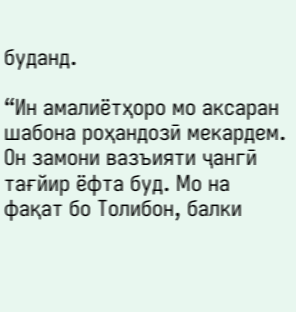буданд.

“Ин амалиётҳоро мо аксаран шабона роҳандозӣ мекардем. Он замони вазъияти ҷангӣ тағйир ёфта буд. Мо на фақат бо Толибон, балки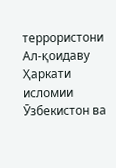террористони Ал-қоидаву Ҳаркати исломии Ӯзбекистон ва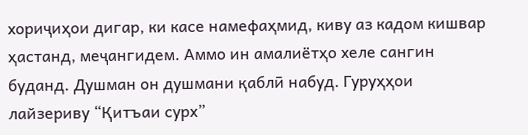хориҷиҳои дигар, ки касе намефаҳмид, киву аз кадом кишвар ҳастанд, меҷангидем. Аммо ин амалиётҳо хеле сангин буданд. Душман он душмани қаблӣ набуд. Гуруҳҳои лайзериву “Қитъаи сурх”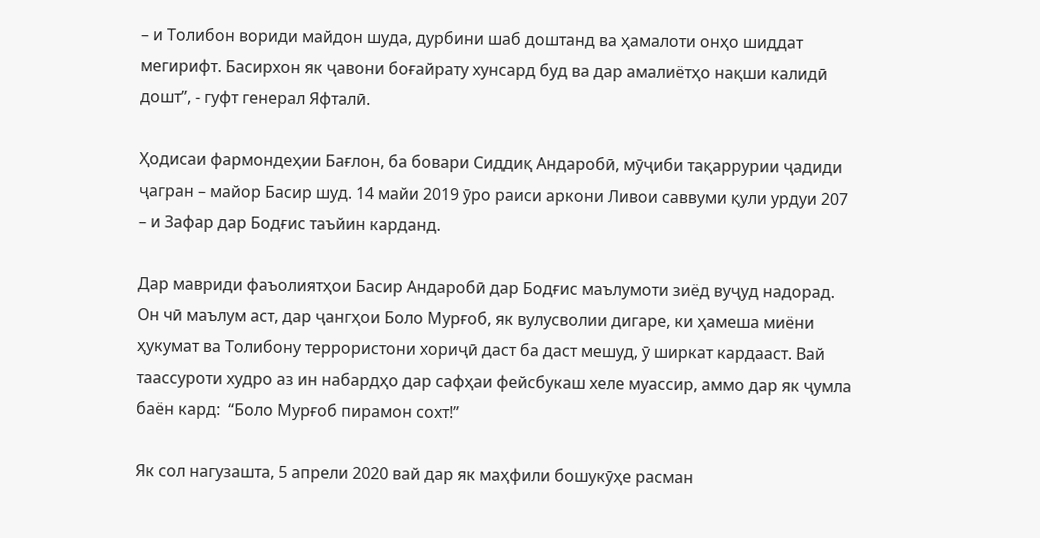– и Толибон вориди майдон шуда, дурбини шаб доштанд ва ҳамалоти онҳо шиддат мегирифт. Басирхон як ҷавони боғайрату хунсард буд ва дар амалиётҳо нақши калидӣ дошт”, - гуфт генерал Яфталӣ.

Ҳодисаи фармондеҳии Бағлон, ба бовари Сиддиқ Андаробӣ, мӯҷиби тақаррурии ҷадиди ҷагран – майор Басир шуд. 14 майи 2019 ӯро раиси аркони Ливои саввуми қули урдуи 207 – и Зафар дар Бодғис таъйин карданд.

Дар мавриди фаъолиятҳои Басир Андаробӣ дар Бодғис маълумоти зиёд вуҷуд надорад. Он чӣ маълум аст, дар ҷангҳои Боло Мурғоб, як вулусволии дигаре, ки ҳамеша миёни ҳукумат ва Толибону террористони хориҷӣ даст ба даст мешуд, ӯ ширкат кардааст. Вай таассуроти худро аз ин набардҳо дар сафҳаи фейсбукаш хеле муассир, аммо дар як ҷумла баён кард:  “Боло Мурғоб пирамон сохт!”

Як сол нагузашта, 5 апрели 2020 вай дар як маҳфили бошукӯҳе расман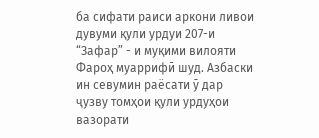ба сифати раиси аркони ливои дувуми қули урдуи 207-и “Зафар” - и муқими вилояти Фароҳ муаррифӣ шуд. Азбаски ин севумин раёсати ӯ дар ҷузву томҳои қули урдуҳои вазорати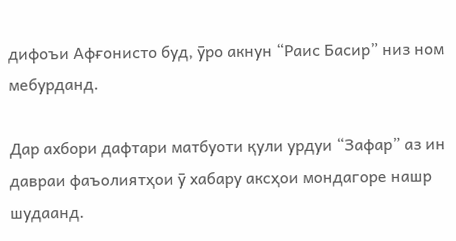дифоъи Афғонисто буд, ӯро акнун “Раис Басир” низ ном мебурданд.

Дар ахбори дафтари матбуоти қули урдуи “Зафар” аз ин давраи фаъолиятҳои ӯ хабару аксҳои мондагоре нашр шудаанд.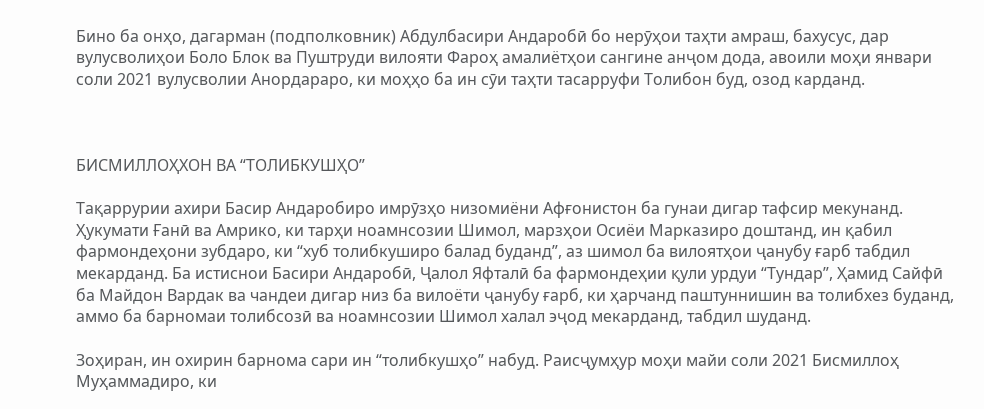Бино ба онҳо, дагарман (подполковник) Абдулбасири Андаробӣ бо нерӯҳои таҳти амраш, бахусус, дар вулусволиҳои Боло Блок ва Пуштруди вилояти Фароҳ амалиётҳои сангине анҷом дода, авоили моҳи январи соли 2021 вулусволии Анордараро, ки моҳҳо ба ин сӯи таҳти тасарруфи Толибон буд, озод карданд.



БИСМИЛЛОҲХОН ВА “ТОЛИБКУШҲО”

Тақаррурии ахири Басир Андаробиро имрӯзҳо низомиёни Афғонистон ба гунаи дигар тафсир мекунанд. Ҳукумати Ғанӣ ва Амрико, ки тарҳи ноамнсозии Шимол, марзҳои Осиёи Марказиро доштанд, ин қабил фармондеҳони зубдаро, ки “хуб толибкуширо балад буданд”, аз шимол ба вилоятҳои ҷанубу ғарб табдил мекарданд. Ба истиснои Басири Андаробӣ, Ҷалол Яфталӣ ба фармондеҳии қули урдуи “Тундар”, Ҳамид Сайфӣ ба Майдон Вардак ва чандеи дигар низ ба вилоёти ҷанубу ғарб, ки ҳарчанд паштуннишин ва толибхез буданд, аммо ба барномаи толибсозӣ ва ноамнсозии Шимол халал эҷод мекарданд, табдил шуданд.

Зоҳиран, ин охирин барнома сари ин “толибкушҳо” набуд. Раисҷумҳур моҳи майи соли 2021 Бисмиллоҳ Муҳаммадиро, ки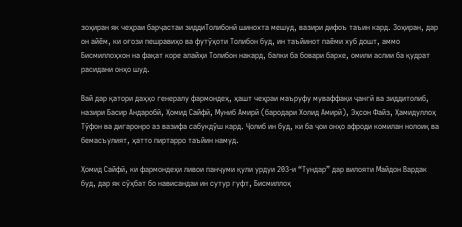зоҳиран як чеҳраи барҷастаи зиддиТолибонӣ шинохта мешуд, вазири дифоъ таъин кард. Зоҳиран, дар он айём, ки оғози пешравиҳо ва футӯҳоти Толибон буд, ин таъйинот паёми хуб дошт, аммо Бисмиллоҳхон на фақат коре алайҳи Толибон накард, балки ба бовари бархе, омили аслии ба қудрат расидани онҳо шуд.

Вай дар қатори даҳҳо генералу фармондеҳ, ҳашт чеҳраи маъруфу муваффақи ҷангӣ ва зиддитолиб, назири Басир Андаробӣ, Ҳомид Сайфӣ, Муниб Амирӣ (бародари Холид Амирӣ), Эҳсон Файз, Ҳамидуллоҳ Тӯфон ва дигаронро аз вазифа сабукдӯш кард. Ҷолиб ин буд, ки ба ҷои онҳо афроди комилан нолоиқ ва бемасъулият, ҳатто пиртарро таъйин намуд.

Ҳомид Сайфӣ, ки фармондеҳи ливои панҷуми қули урдуи 203-и “Тундар” дар вилояти Майдон Вардак буд, дар як сӯҳбат бо нависандаи ин сутур гуфт, Бисмиллоҳ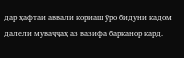дар ҳафтаи аввали кориаш ӯро бидуни кадом далели муваҷҷаҳ аз вазифа барканор кард.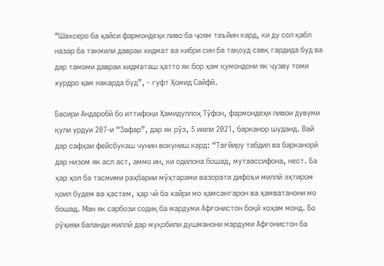“Шахсеро ба ҳайси фармондеҳи ливо ба ҷоям таъйин кард, ки ду сол қабл назар ба такмили давраи хидмат ва кибри син ба тақоуд савқ гардида буд ва дар тамоми давраи хидматаш ҳатто як бор ҳам қумондони як ҷузву томи хурдро ҳам накарда буд”, - гуфт Ҳомид Сайфӣ.

Басири Андаробӣ бо иттифоқи Ҳамидуллоҳ Тӯфон, фармондеҳи ливои дувуми қули урдуи 207-и “Зафар”, дар як рӯз, 5 июли 2021, барканор шуданд. Вай дар сафҳаи фейсбукаш чунин вокуниш кард: “Тағйиру табдил ва барканорӣ дар низом як асл аст, аммо ин, ки одилона бошад, мутаассифона, нест. Ба ҳар ҳол ба тасмими раҳбарии мӯҳтарами вазорати дифоъи миллӣ эҳтиром қоил будем ва ҳастем, ҳар чӣ ба хайри мо ҳамсангарон ва ҳамватанони мо бошад. Ман як сарбози содиқ ба мардуми Афғонистон боқӣ хоҳам монд. Бо рӯҳияи баланди миллӣ дар муқобили душманони мардуми Афғонистон ба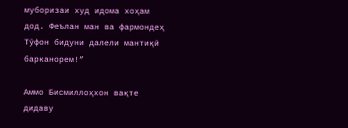муборизаи худ идома хоҳам дод. Феълан ман ва фармондеҳ Тӯфон бидуни далели мантиқӣ барканорем!”

Аммо Бисмиллоҳхон вақте дидаву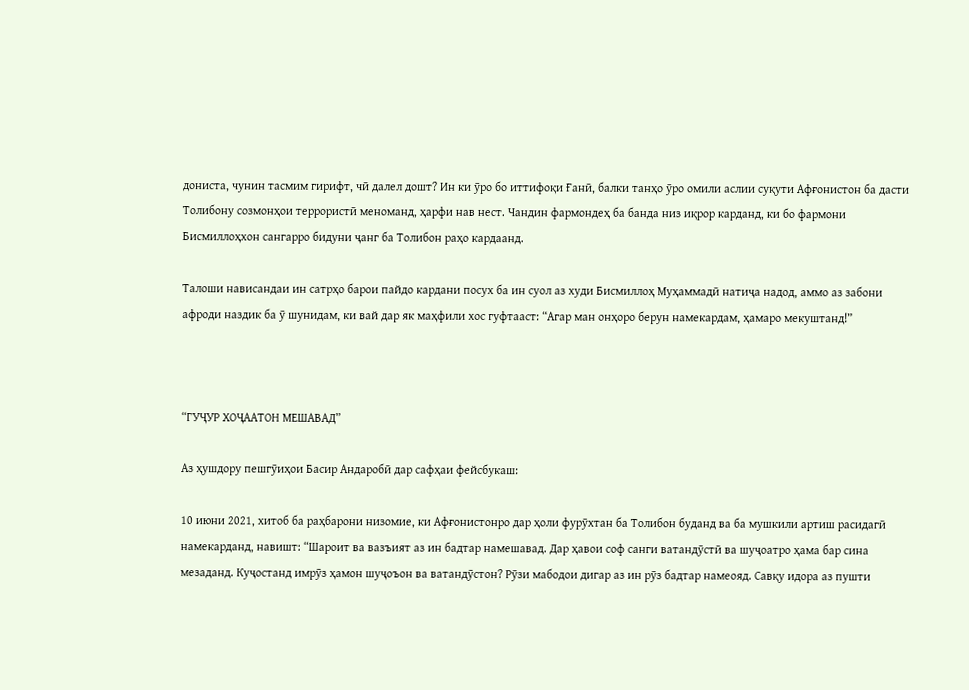дониста, чунин тасмим гирифт, чӣ далел дошт? Ин ки ӯро бо иттифоқи Ғанӣ, балки танҳо ӯро омили аслии суқути Афғонистон ба дасти Толибону созмонҳои террористӣ меноманд, ҳарфи нав нест. Чандин фармондеҳ ба банда низ иқрор карданд, ки бо фармони Бисмиллоҳхон сангарро бидуни ҷанг ба Толибон раҳо кардаанд.

Талоши нависандаи ин сатрҳо барои пайдо кардани посух ба ин суол аз худи Бисмиллоҳ Муҳаммадӣ натиҷа надод, аммо аз забони афроди наздик ба ӯ шунидам, ки вай дар як маҳфили хос гуфтааст: “Агар ман онҳоро берун намекардам, ҳамаро мекуштанд!”



“ГУҶУР ХОҶААТОН МЕШАВАД”

Аз ҳушдору пешгӯиҳои Басир Андаробӣ дар сафҳаи фейсбукаш:

10 июни 2021, хитоб ба раҳбарони низомие, ки Афғонистонро дар ҳоли фурӯхтан ба Толибон буданд ва ба мушкили артиш расидагӣ намекарданд, навишт: “Шароит ва вазъият аз ин бадтар намешавад. Дар ҳавои соф санги ватандӯстӣ ва шуҷоатро ҳама бар сина мезаданд. Куҷостанд имрӯз ҳамон шуҷоъон ва ватандӯстон? Рӯзи мабодои дигар аз ин рӯз бадтар намеояд. Савқу идора аз пушти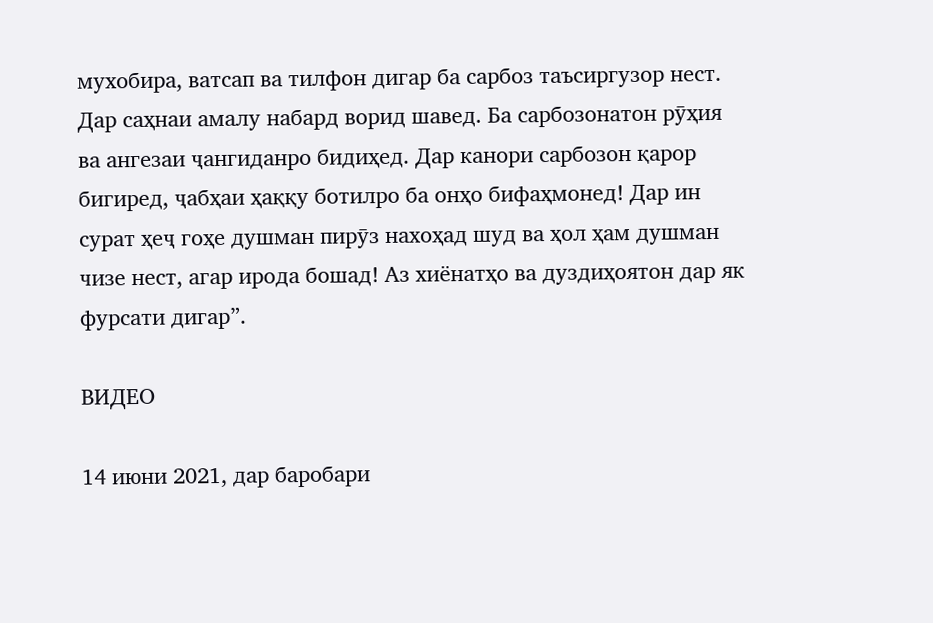мухобира, ватсап ва тилфон дигар ба сарбоз таъсиргузор нест. Дар саҳнаи амалу набард ворид шавед. Ба сарбозонатон рӯҳия ва ангезаи ҷангиданро бидиҳед. Дар канори сарбозон қарор бигиред, ҷабҳаи ҳаққу ботилро ба онҳо бифаҳмонед! Дар ин сурат ҳеҷ гоҳе душман пирӯз нахоҳад шуд ва ҳол ҳам душман чизе нест, агар ирода бошад! Аз хиёнатҳо ва дуздиҳоятон дар як фурсати дигар”.

ВИДЕО

14 июни 2021, дар баробари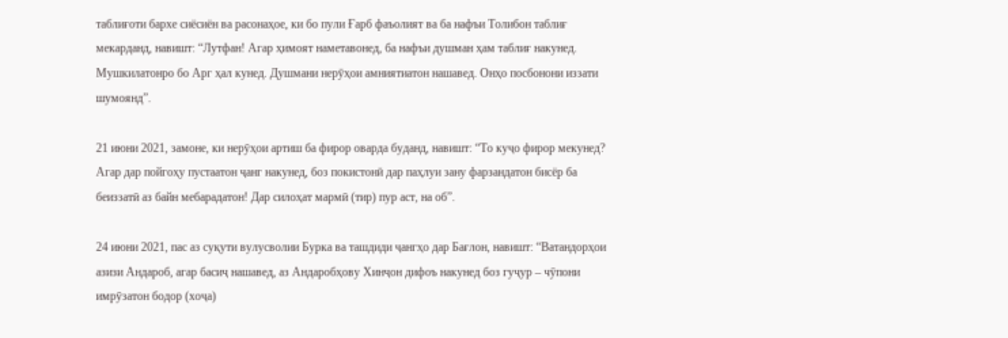таблиғоти бархе сиёсиён ва расонаҳое, ки бо пули Ғарб фаъолият ва ба нафъи Толибон таблиғ мекарданд, навишт: “Лутфан! Агар ҳимоят наметавонед, ба нафъи душман ҳам таблиғ накунед. Мушкилатонро бо Арг ҳал кунед. Душмани нерӯҳои амниятиатон нашавед. Онҳо посбонони иззати шумоянд”.

21 июни 2021, замоне, ки нерӯҳои артиш ба фирор оварда буданд, навишт: “То куҷо фирор мекунед? Агар дар пойгоҳу пустаатон ҷанг накунед, боз покистонӣ дар паҳлуи зану фарзандатон бисёр ба беиззатӣ аз байн мебарадатон! Дар силоҳат мармӣ (тир) пур аст, на об”.

24 июни 2021, пас аз суқути вулусволии Бурка ва ташдиди ҷангҳо дар Бағлон, навишт: “Ватандорҳои азизи Андароб, агар басиҷ нашавед, аз Андаробҳову Хинҷон дифоъ накунед боз гуҷур – чӯпони имрӯзатон бодор (хоҷа)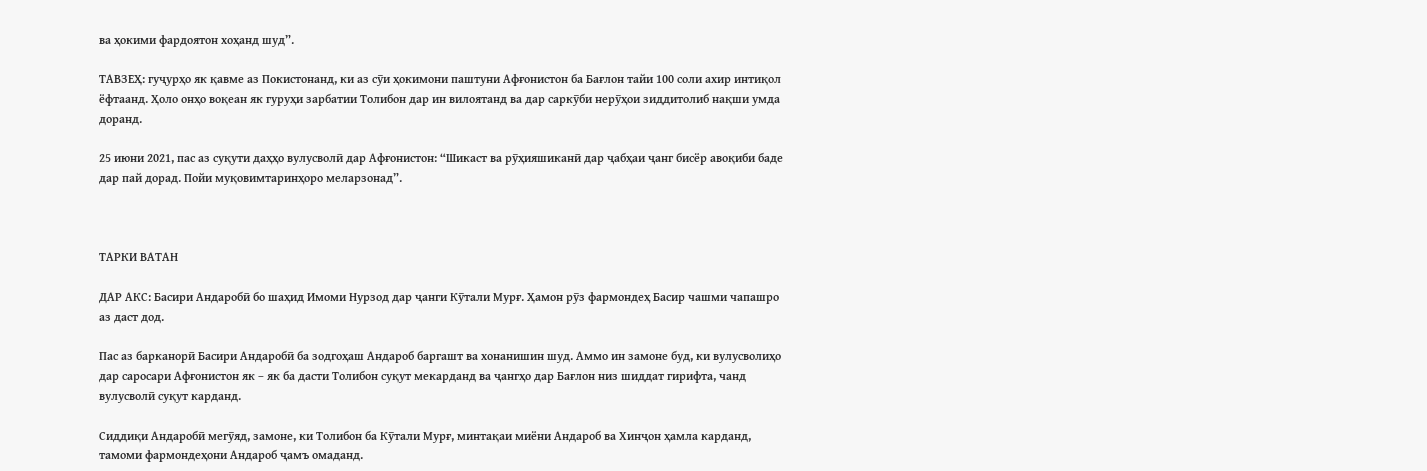ва ҳокими фардоятон хоҳанд шуд”.

ТАВЗЕҲ: гуҷурҳо як қавме аз Покистонанд, ки аз сӯи ҳокимони паштуни Афғонистон ба Бағлон тайи 100 соли ахир интиқол ёфтаанд. Ҳоло онҳо воқеан як гуруҳи зарбатии Толибон дар ин вилоятанд ва дар саркӯби нерӯҳои зиддитолиб нақши умда доранд.

25 июни 2021, пас аз суқути даҳҳо вулусволӣ дар Афғонистон: “Шикаст ва рӯҳияшиканӣ дар ҷабҳаи ҷанг бисёр авоқиби баде дар пай дорад. Пойи муқовимтаринҳоро меларзонад”.



ТАРКИ ВАТАН

ДАР АКС: Басири Андаробӣ бо шаҳид Имоми Нурзод дар ҷанги Кӯтали Мурғ. Ҳамон рӯз фармондеҳ Басир чашми чапашро аз даст дод.

Пас аз барканорӣ Басири Андаробӣ ба зодгоҳаш Андароб баргашт ва хонанишин шуд. Аммо ин замоне буд, ки вулусволиҳо дар саросари Афғонистон як – як ба дасти Толибон суқут мекарданд ва ҷангҳо дар Бағлон низ шиддат гирифта, чанд вулусволӣ суқут карданд.

Сиддиқи Андаробӣ мегӯяд, замоне, ки Толибон ба Кӯтали Мурғ, минтақаи миёни Андароб ва Хинҷон ҳамла карданд, тамоми фармондеҳони Андароб ҷамъ омаданд.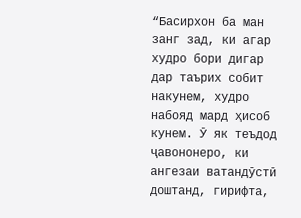“Басирхон ба ман занг зад, ки агар худро бори дигар дар таърих собит накунем, худро набояд мард ҳисоб кунем. Ӯ як теъдод ҷавононеро, ки ангезаи ватандӯстӣ доштанд, гирифта,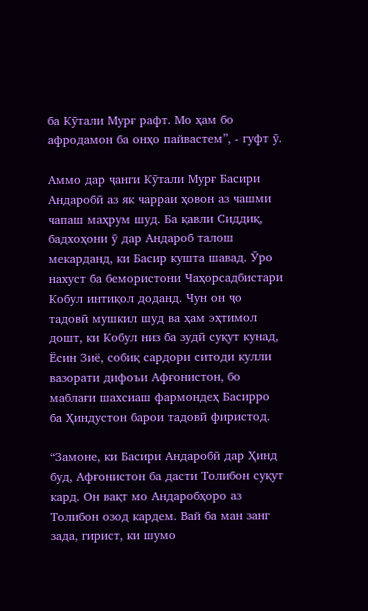ба Кӯтали Мурғ рафт. Мо ҳам бо афродамон ба онҳо пайвастем”, - гуфт ӯ.

Аммо дар ҷанги Кӯтали Мурғ Басири Андаробӣ аз як чарраи ҳовон аз чашми чапаш маҳрум шуд. Ба қавли Сиддиқ, бадхоҳони ӯ дар Андароб талош мекарданд, ки Басир кушта шавад. Ӯро нахуст ба бемористони Чаҳорсадбистари Кобул интиқол доданд. Чун он ҷо тадовӣ мушкил шуд ва ҳам эҳтимол дошт, ки Кобул низ ба зудӣ суқут кунад, Ёсин Зиё, собиқ сардори ситоди кулли вазорати дифоъи Афғонистон, бо маблағи шахсиаш фармондеҳ Басирро ба Ҳиндустон барои тадовӣ фиристод.

“Замоне, ки Басири Андаробӣ дар Ҳинд буд, Афғонистон ба дасти Толибон суқут кард. Он вақт мо Андаробҳоро аз Толибон озод кардем. Вай ба ман занг зада, гирист, ки шумо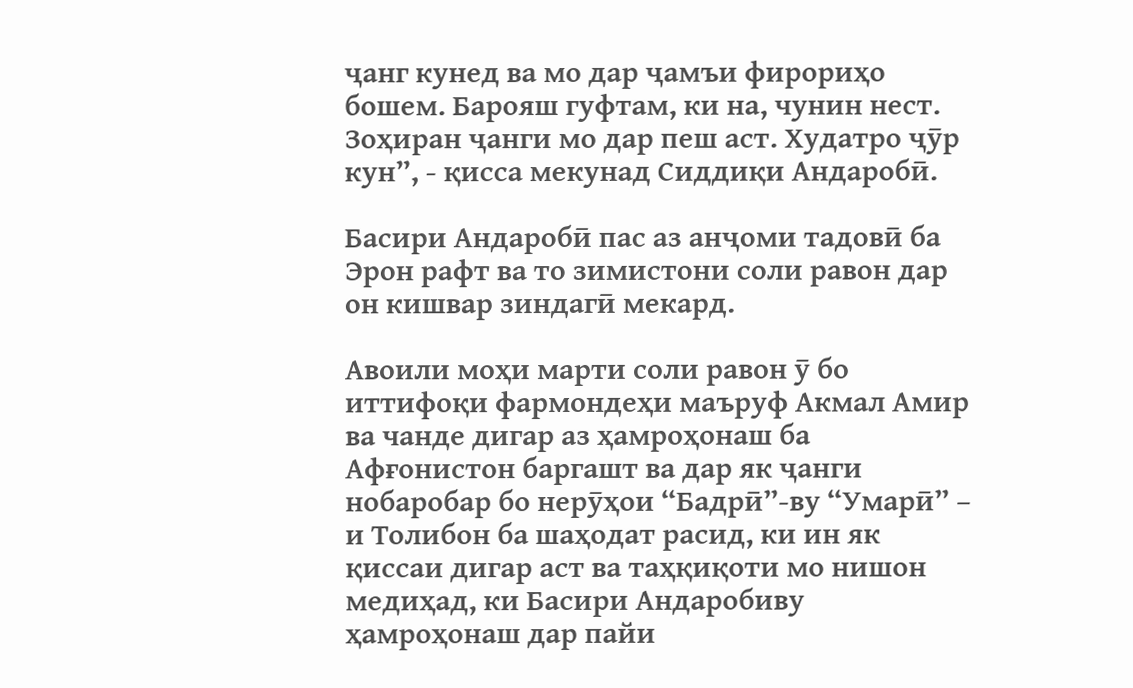ҷанг кунед ва мо дар ҷамъи фирориҳо бошем. Барояш гуфтам, ки на, чунин нест. Зоҳиран ҷанги мо дар пеш аст. Худатро ҷӯр кун”, - қисса мекунад Сиддиқи Андаробӣ.

Басири Андаробӣ пас аз анҷоми тадовӣ ба Эрон рафт ва то зимистони соли равон дар он кишвар зиндагӣ мекард.

Авоили моҳи марти соли равон ӯ бо иттифоқи фармондеҳи маъруф Акмал Амир ва чанде дигар аз ҳамроҳонаш ба Афғонистон баргашт ва дар як ҷанги нобаробар бо нерӯҳои “Бадрӣ”-ву “Умарӣ” – и Толибон ба шаҳодат расид, ки ин як қиссаи дигар аст ва таҳқиқоти мо нишон медиҳад, ки Басири Андаробиву ҳамроҳонаш дар пайи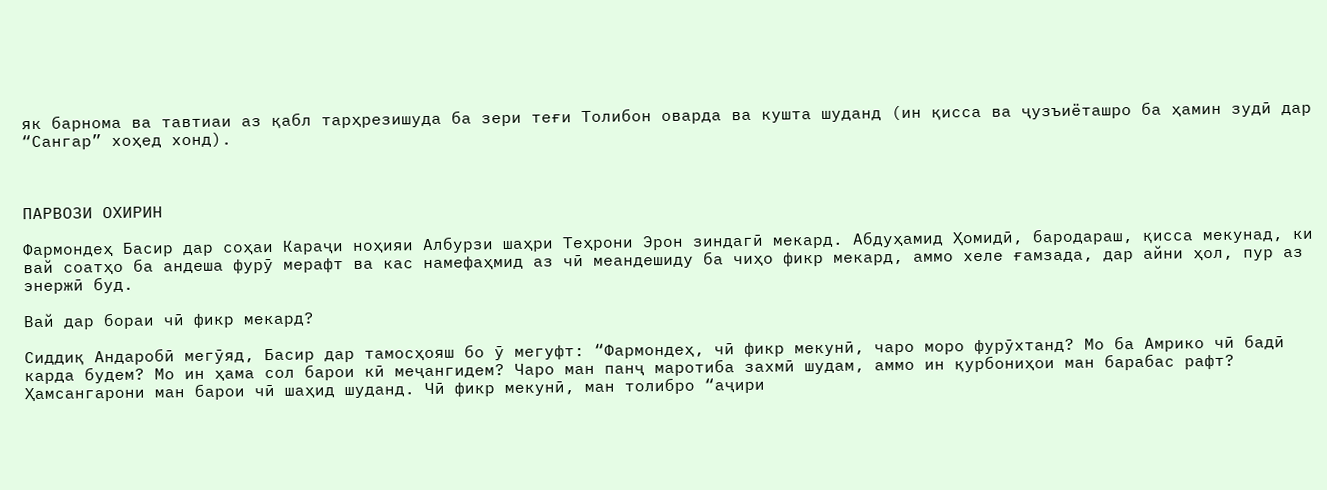як барнома ва тавтиаи аз қабл тарҳрезишуда ба зери теғи Толибон оварда ва кушта шуданд (ин қисса ва ҷузъиёташро ба ҳамин зудӣ дар “Сангар” хоҳед хонд).



ПАРВОЗИ ОХИРИН

Фармондеҳ Басир дар соҳаи Караҷи ноҳияи Албурзи шаҳри Теҳрони Эрон зиндагӣ мекард. Абдуҳамид Ҳомидӣ, бародараш, қисса мекунад, ки вай соатҳо ба андеша фурӯ мерафт ва кас намефаҳмид аз чӣ меандешиду ба чиҳо фикр мекард, аммо хеле ғамзада, дар айни ҳол, пур аз энержӣ буд.

Вай дар бораи чӣ фикр мекард?

Сиддиқ Андаробӣ мегӯяд, Басир дар тамосҳояш бо ӯ мегуфт: “Фармондеҳ, чӣ фикр мекунӣ, чаро моро фурӯхтанд? Мо ба Амрико чӣ бадӣ карда будем? Мо ин ҳама сол барои кӣ меҷангидем? Чаро ман панҷ маротиба захмӣ шудам, аммо ин қурбониҳои ман барабас рафт? Ҳамсангарони ман барои чӣ шаҳид шуданд. Чӣ фикр мекунӣ, ман толибро “аҷири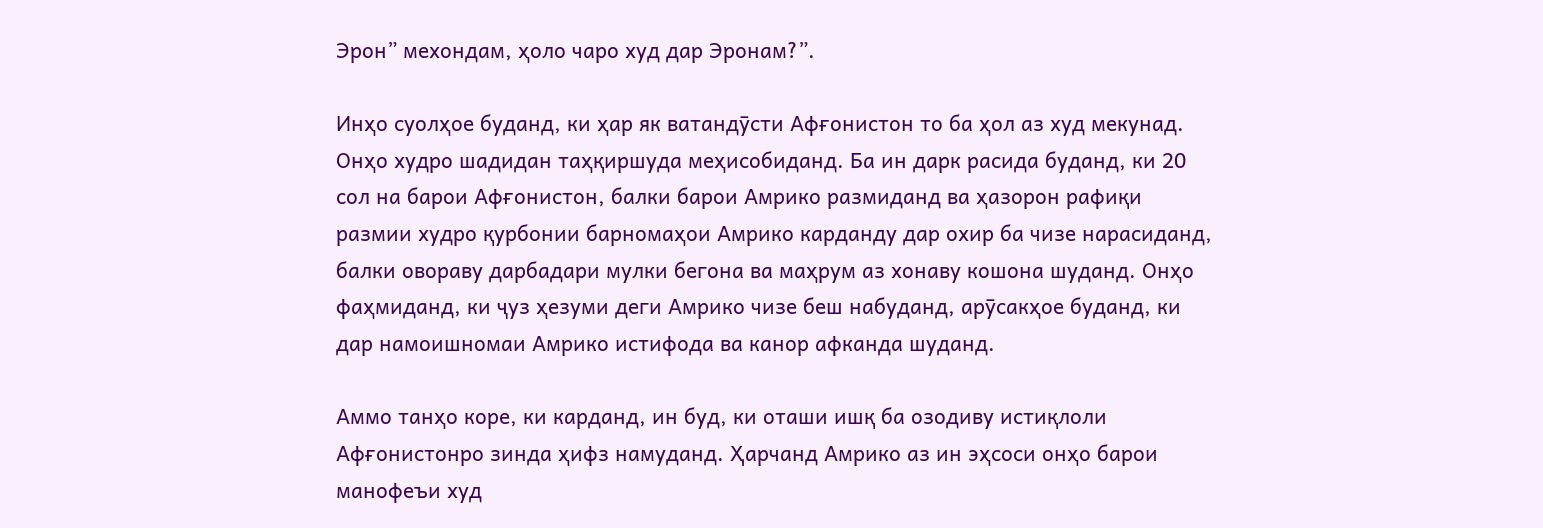Эрон” мехондам, ҳоло чаро худ дар Эронам?”.

Инҳо суолҳое буданд, ки ҳар як ватандӯсти Афғонистон то ба ҳол аз худ мекунад. Онҳо худро шадидан таҳқиршуда меҳисобиданд. Ба ин дарк расида буданд, ки 20 сол на барои Афғонистон, балки барои Амрико размиданд ва ҳазорон рафиқи размии худро қурбонии барномаҳои Амрико карданду дар охир ба чизе нарасиданд, балки овораву дарбадари мулки бегона ва маҳрум аз хонаву кошона шуданд. Онҳо фаҳмиданд, ки ҷуз ҳезуми деги Амрико чизе беш набуданд, арӯсакҳое буданд, ки дар намоишномаи Амрико истифода ва канор афканда шуданд.

Аммо танҳо коре, ки карданд, ин буд, ки оташи ишқ ба озодиву истиқлоли Афғонистонро зинда ҳифз намуданд. Ҳарчанд Амрико аз ин эҳсоси онҳо барои манофеъи худ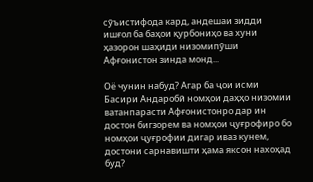сӯъистифода кард, андешаи зидди ишғол ба баҳои қурбониҳо ва хуни ҳазорон шаҳиди низомипӯши Афғонистон зинда монд...

Оё чунин набуд? Агар ба ҷои исми Басири Андаробӣ номҳои даҳҳо низомии ватанпарасти Афғонистонро дар ин достон бигзорем ва номҳои ҷуғрофиро бо номҳои ҷуғрофии дигар иваз кунем, достони сарнавишти ҳама яксон нахоҳад буд?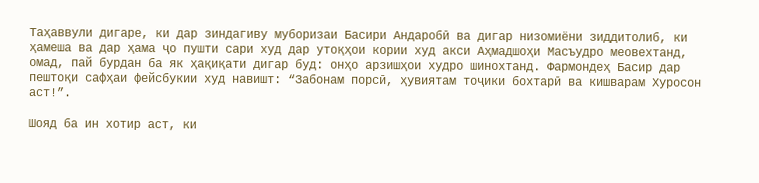Таҳаввули дигаре, ки дар зиндагиву муборизаи Басири Андаробӣ ва дигар низомиёни зиддитолиб, ки ҳамеша ва дар ҳама ҷо пушти сари худ дар утоқҳои кории худ акси Аҳмадшоҳи Масъудро меовехтанд, омад, пай бурдан ба як ҳақиқати дигар буд: онҳо арзишҳои худро шинохтанд. Фармондеҳ Басир дар пештоқи сафҳаи фейсбукии худ навишт: “Забонам порсӣ, ҳувиятам тоҷики бохтарӣ ва кишварам Хуросон аст!”.

Шояд ба ин хотир аст, ки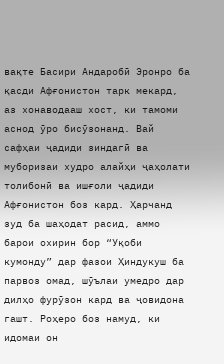вақте Басири Андаробӣ Эронро ба қасди Афғонистон тарк мекард, аз хонаводааш хост, ки тамоми аснод ӯро бисӯзонанд. Вай сафҳаи ҷадиди зиндагӣ ва муборизаи худро алайҳи ҷаҳолати толибонӣ ва ишғоли ҷадиди Афғонистон боз кард. Ҳарчанд зуд ба шаҳодат расид, аммо барои охирин бор “Уқоби кумонду” дар фазои Ҳиндукуш ба парвоз омад, шӯълаи умедро дар дилҳо фурӯзон кард ва ҷовидона гашт. Роҳеро боз намуд, ки идомаи он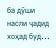ба дӯши насли ҷадид хоҳад буд...